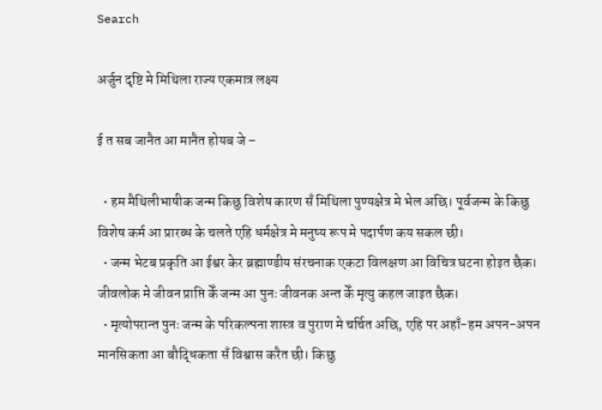Search

अर्जुन दृष्टि मे मिथिला राज्य एकमात्र लक्ष्य

ई त सब जानैत आ मानैत होयब जे –

  • हम मैथिलीभाषीक जन्म किछु विशेष कारण सँ मिथिला पुण्यक्षेत्र मे भेल अछि। पूर्वजन्म के किछु विशेष कर्म आ प्रारब्ध के चलते एहि धर्मक्षेत्र मे मनुष्य रूप मे पदार्पण कय सकल छी।
  • जन्म भेटब प्रकृति आ ईश्वर केर ब्रह्माण्डीय संरचनाक एकटा विलक्षण आ विचित्र घटना होइत छैक। जीवलोक मे जीवन प्राप्ति केँ जन्म आ पुनः जीवनक अन्त केँ मृत्यु कहल जाइत छैक।
  • मृत्योपरान्त पुनः जन्म के परिकल्पना शास्त्र व पुराण मे चर्चित अछि, एहि पर अहाँ-हम अपन-अपन मानसिकता आ बौद्धिकता सँ विश्वास करैत छी। किछु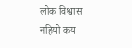लोक विश्वास नहियो कय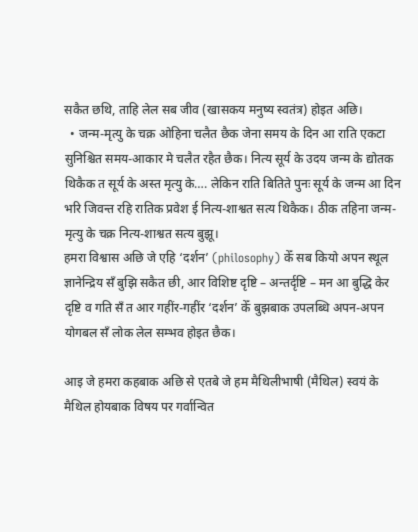सकैत छथि, ताहि लेल सब जीव (खासकय मनुष्य स्वतंत्र) होइत अछि।
  • जन्म-मृत्यु के चक्र ओहिना चलैत छैक जेना समय के दिन आ राति एकटा सुनिश्चित समय-आकार मे चलैत रहैत छैक। नित्य सूर्य के उदय जन्म के द्योतक थिकैक त सूर्य के अस्त मृत्यु के…. लेकिन राति बितिते पुनः सूर्य के जन्म आ दिन भरि जिवन्त रहि रातिक प्रवेश ई नित्य-शाश्वत सत्य थिकैक। ठीक तहिना जन्म-मृत्यु के चक्र नित्य-शाश्वत सत्य बुझू।
हमरा विश्वास अछि जे एहि ‘दर्शन’ (philosophy) केँ सब कियो अपन स्थूल ज्ञानेन्द्रिय सँ बुझि सकैत छी, आर विशिष्ट दृष्टि – अन्तर्दृष्टि – मन आ बुद्धि केर दृष्टि व गति सँ त आर गहींर-गहींर ‘दर्शन’ केँ बुझबाक उपलब्धि अपन-अपन योगबल सँ लोक लेल सम्भव होइत छैक।

आइ जे हमरा कहबाक अछि से एतबे जे हम मैथिलीभाषी (मैथिल) स्वयं के मैथिल होयबाक विषय पर गर्वान्वित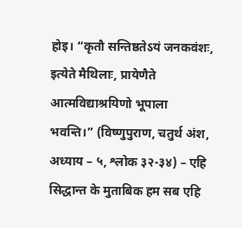होइ। “कृतौ सन्तिष्ठतेऽयं जनकवंशः, इत्येते मैथिलाः, प्रायेणैते आत्मविद्याश्रयिणो भूपाला भवन्ति।” (विष्णुपुराण, चतुर्थ अंश, अध्याय – ५, श्लोक ३२-३४) – एहि सिद्धान्त के मुताबिक हम सब एहि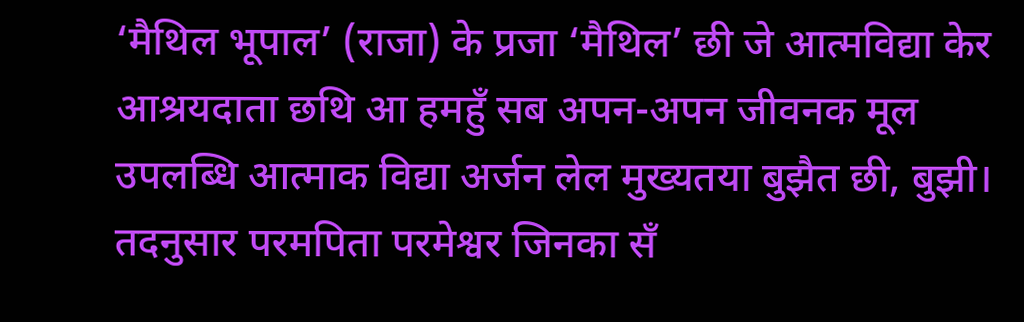‘मैथिल भूपाल’ (राजा) के प्रजा ‘मैथिल’ छी जे आत्मविद्या केर आश्रयदाता छथि आ हमहुँ सब अपन-अपन जीवनक मूल उपलब्धि आत्माक विद्या अर्जन लेल मुख्यतया बुझैत छी, बुझी। तदनुसार परमपिता परमेश्वर जिनका सँ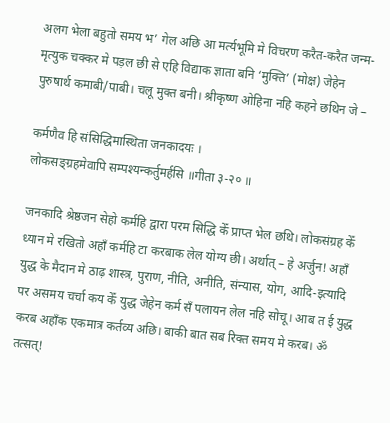अलग भेला बहुतो समय भ’ गेल अछि आ मर्त्यभूमि मे विचरण करैत-करैत जन्म-मृत्युक चक्कर मे पड़ल छी से एहि विद्याक ज्ञाता बनि ‘मुक्ति’ (मोक्ष) जेहेन पुरुषार्थ कमाबी/पाबी। चलू मुक्त बनी। श्रीकृष्ण ओहिना नहि कहने छथिन जे –

कर्मणैव हि संसिद्धिमास्थिता जनकादयः ।
लोकसङ्ग्रहमेवापि सम्पश्यन्कर्तुमर्हसि ॥गीता ३-२० ॥

जनकादि श्रेष्ठजन सेहो कर्महि द्वारा परम सिद्धि केँ प्राप्त भेल छथि। लोकसंग्रह केँ ध्यान मे रखितो अहाँ कर्महि टा करबाक लेल योग्य छी। अर्थात् – हे अर्जुन! अहाँ युद्ध के मैदान मे ठाढ़ शास्त्र, पुराण, नीति, अनीति, संन्यास, योग, आदि-इत्यादि पर असमय चर्चा कय केँ युद्ध जेहेन कर्म सँ पलायन लेल नहि सोचू। आब त ई युद्ध करब अहाँक एकमात्र कर्तव्य अछि। बाकी बात सब रिक्त समय मे करब। ॐ तत्सत्!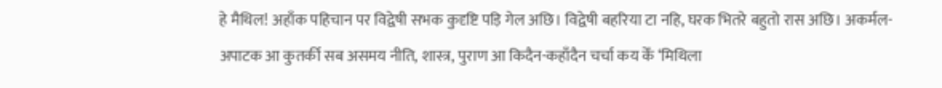हे मैथिल! अहाँक पहिचान पर विद्वेषी सभक कुदृष्टि पड़ि गेल अछि। विद्वेषी बहरिया टा नहि, घरक भितरे बहुतो रास अछि। अकर्मल-अपाटक आ कुतर्की सब असमय नीति, शास्त्र, पुराण आ किदैन-कहाँदैन चर्चा कय केँ ‘मिथिला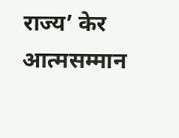राज्य’ केर आत्मसम्मान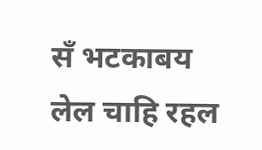सँ भटकाबय लेल चाहि रहल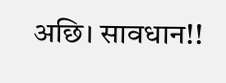अछि। सावधान!!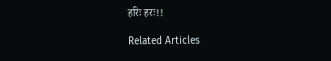हरिः हरः!!

Related Articles